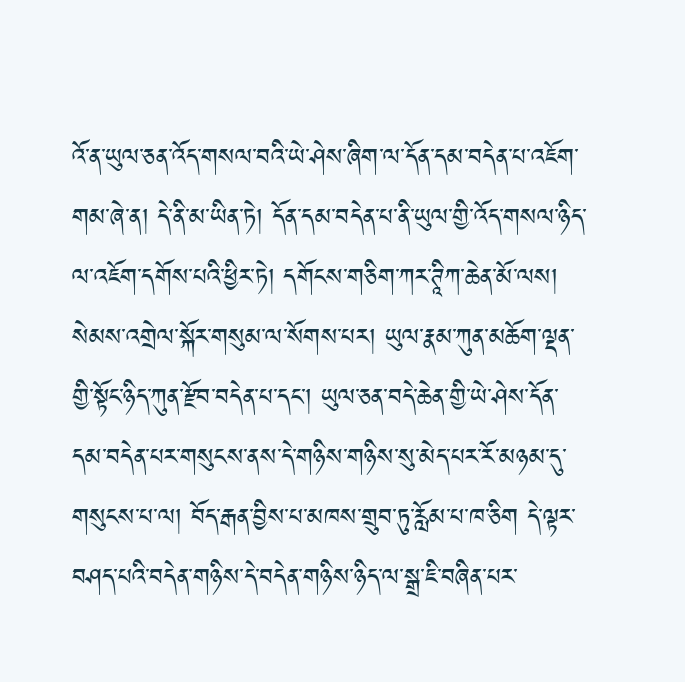འོ་ན་ཡུལ་ཅན་འོད་གསལ་བའི་ཡེ་ཤེས་ཞིག་ལ་དོན་དམ་བདེན་པ་འཇོག་གམ་ཞེ་ན། དེ་ནི་མ་ཡིན་ཏེ། དོན་དམ་བདེན་པ་ནི་ཡུལ་གྱི་འོད་གསལ་ཉིད་ལ་འཇོག་དགོས་པའི་ཕྱིར་ཏེ། དགོངས་གཅིག་ཀར་ཊཱིཀ་ཆེན་མོ་ལས། སེམས་འགྲེལ་སྐོར་གསུམ་ལ་སོགས་པར། ཡུལ་རྣམ་ཀུན་མཆོག་ལྡན་གྱི་སྟོང་ཉིད་ཀུན་རྫོབ་བདེན་པ་དང་། ཡུལ་ཅན་བདེ་ཆེན་གྱི་ཡེ་ཤེས་དོན་དམ་བདེན་པར་གསུངས་ནས་དེ་གཉིས་གཉིས་སུ་མེད་པར་རོ་མཉམ་དུ་གསུངས་པ་ལ། བོད་རྒན་བྱིས་པ་མཁས་གྲུབ་ཏུ་རློམ་པ་ཁ་ཅིག དེ་ལྟར་བཤད་པའི་བདེན་གཉིས་དེ་བདེན་གཉིས་ཉིད་ལ་སྒྲ་ཇི་བཞིན་པར་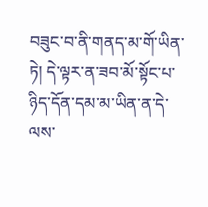བཟུང་བ་ནི་གནད་མ་གོ་ཡིན་ཏེ། དེ་ལྟར་ན་ཟབ་མོ་སྟོང་པ་ཉིད་དོན་དམ་མ་ཡིན་ན་དེ་ལས་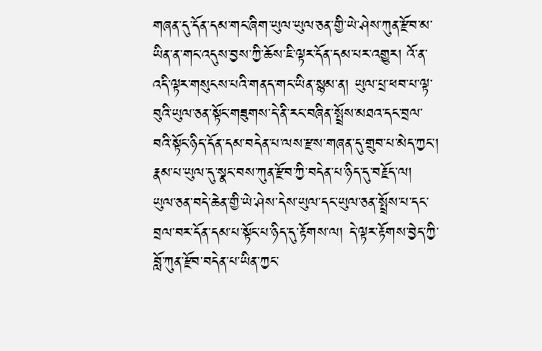གཞན་དུ་དོན་དམ་གང་ཞིག་ཡུལ་ཡུལ་ཅན་གྱི་ཡེ་ཤེས་ཀུན་རྫོབ་མ་ཡིན་ན་གང་འདུས་བྱས་ཀྱི་ཆོས་ཇི་ལྟར་དོན་དམ་པར་འགྱུར། འོ་ན་འདི་ལྟར་གསུངས་པའི་གནད་གང་ཡིན་སྙམ་ན། ཡུལ་པྲ་ཕབ་པ་ལྟ་བུའི་ཡུལ་ཅན་སྟོང་གཟུགས་དེ་ནི་རང་བཞིན་སྤྲོས་མཐའ་དང་བྲལ་བའི་སྟོང་ཉིད་དོན་དམ་བདེན་པ་ལས་རྫས་གཞན་དུ་གྲུབ་པ་མེད་ཀྱང་། རྣམ་པ་ཡུལ་དུ་སྣང་བས་ཀུན་རྫོབ་ཀྱི་བདེན་པ་ཉིད་དུ་བརྗོད་ལ། ཡུལ་ཅན་བདེ་ཆེན་གྱི་ཡེ་ཤེས་དེས་ཡུལ་དང་ཡུལ་ཅན་སྤྲོས་པ་དང་བྲལ་བར་དོན་དམ་པ་སྟོང་པ་ཉིད་དུ་རྟོགས་ལ། དེ་ལྟར་རྟོགས་བྱེད་ཀྱི་བློ་ཀུན་རྫོབ་བདེན་པ་ཡིན་ཀྱང་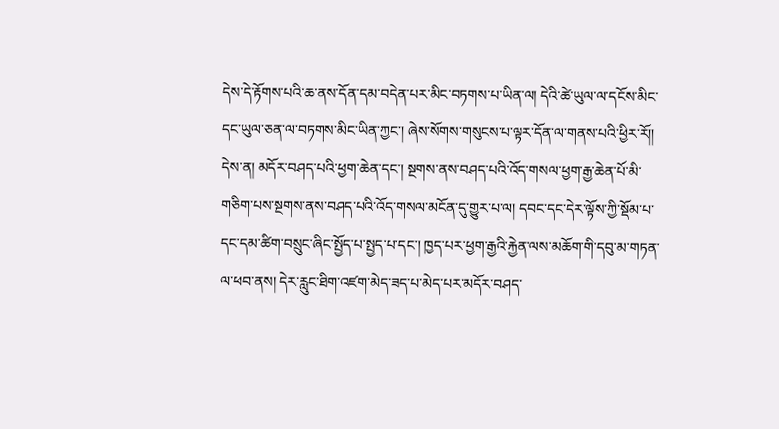དེས་དེ་རྟོགས་པའི་ཆ་ནས་དོན་དམ་བདེན་པར་མིང་བཏགས་པ་ཡིན་ལ། དེའི་ཚེ་ཡུལ་ལ་དངོས་མིང་དང་ཡུལ་ཅན་ལ་བཏགས་མིང་ཡིན་ཀྱང་། ཞེས་སོགས་གསུངས་པ་ལྟར་དོན་ལ་གནས་པའི་ཕྱིར་རོ།།
དེས་ན། མདོར་བཤད་པའི་ཕྱག་ཆེན་དང་། སྔགས་ནས་བཤད་པའི་འོད་གསལ་ཕྱག་རྒྱ་ཆེན་པོ་མི་གཅིག་པས་སྔགས་ནས་བཤད་པའི་འོད་གསལ་མངོན་དུ་གྱུར་པ་ལ། དབང་དང་དེར་ལྟོས་ཀྱི་སྡོམ་པ་དང་དམ་ཚིག་བསྲུང་ཞིང་སྤྱོད་པ་སྤྱད་པ་དང་། ཁྱད་པར་ཕྱག་རྒྱའི་རྐྱེན་ལས་མཆོག་གི་དབུ་མ་གཏན་ལ་ཕབ་ནས། དེར་རླུང་ཐིག་འཛག་མེད་ཟད་པ་མེད་པར་མདོར་བཤད་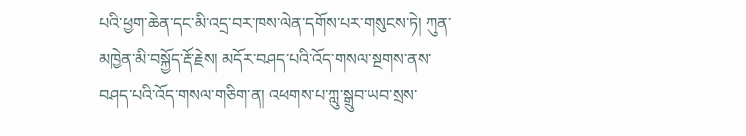པའི་ཕྱག་ཆེན་དང་མི་འདྲ་བར་ཁས་ལེན་དགོས་པར་གསུངས་ཏེ། ཀུན་མཁྱེན་མི་བསྐྱོད་རྡོ་རྗེས། མདོར་བཤད་པའི་འོད་གསལ་སྔགས་ནས་བཤད་པའི་འོད་གསལ་གཅིག་ན། འཕགས་པ་ཀླུ་སྒྲུབ་ཡབ་སྲས་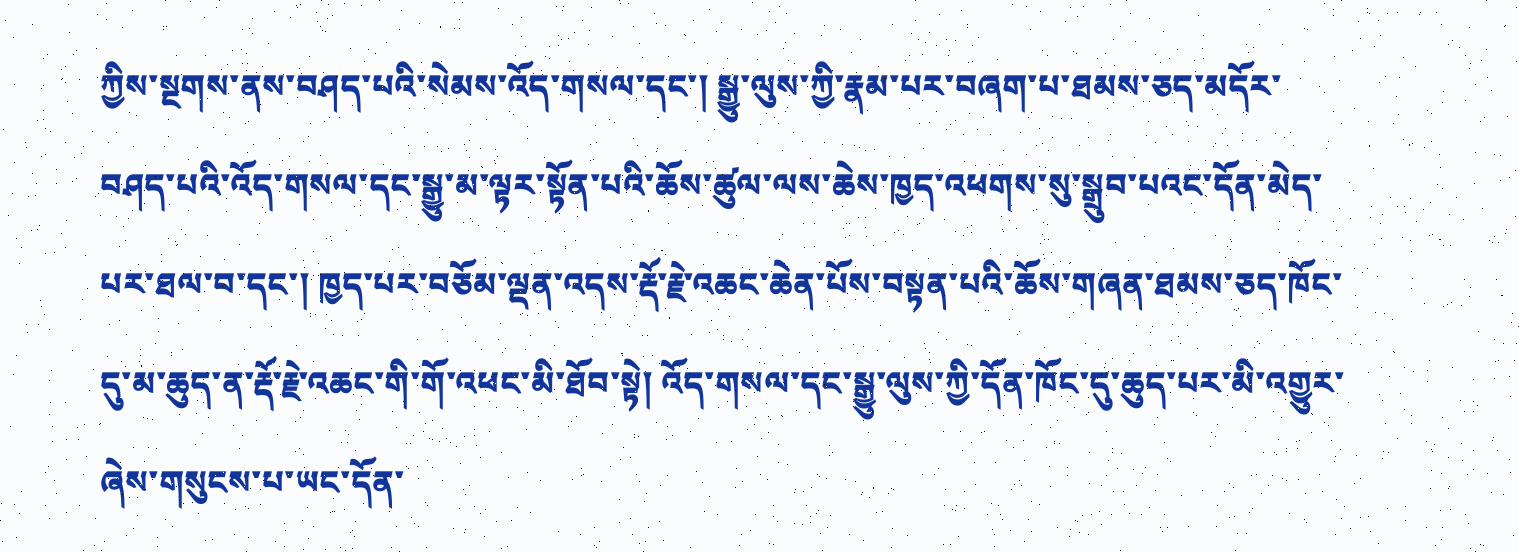ཀྱིས་སྔགས་ནས་བཤད་པའི་སེམས་འོད་གསལ་དང་། སྒྱུ་ལུས་ཀྱི་རྣམ་པར་བཞག་པ་ཐམས་ཅད་མདོར་བཤད་པའི་འོད་གསལ་དང་སྒྱུ་མ་ལྟར་སྟོན་པའི་ཆོས་ཚུལ་ལས་ཆེས་ཁྱད་འཕགས་སུ་སྒྲུབ་པའང་དོན་མེད་པར་ཐལ་བ་དང་། ཁྱད་པར་བཅོམ་ལྡན་འདས་རྡོ་རྗེ་འཆང་ཆེན་པོས་བསྟན་པའི་ཆོས་གཞན་ཐམས་ཅད་ཁོང་དུ་མ་ཆུད་ན་རྡོ་རྗེ་འཆང་གི་གོ་འཕང་མི་ཐོབ་སྟེ། འོད་གསལ་དང་སྒྱུ་ལུས་ཀྱི་དོན་ཁོང་དུ་ཆུད་པར་མི་འགྱུར་ཞེས་གསུངས་པ་ཡང་དོན་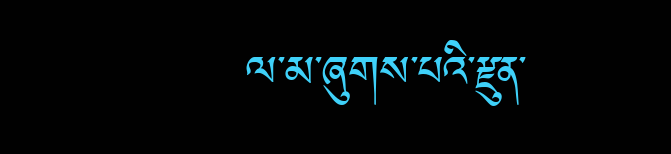ལ་མ་ཞུགས་པའི་རྫུན་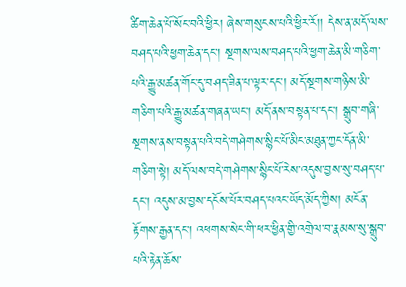ཚིག་ཆེན་པོ་སོང་བའི་ཕྱིར། ཞེས་གསུངས་པའི་ཕྱིར་རོ།། དེས་ན་མདོ་ལས་བཤད་པའི་ཕྱག་ཆེན་དང་། སྔགས་ལས་བཤད་པའི་ཕྱག་ཆེན་མི་གཅིག་པའི་རྒྱུ་མཚན་གོང་དུ་བཤད་ཟིན་པ་ལྟར་དང་། མདོ་སྔགས་གཉིས་མི་གཅིག་པའི་རྒྱུ་མཚན་གཞན་ཡང་། མདོ་ནས་བསྟན་པ་དང་། སྒྲུབ་གཞི་སྔགས་ནས་བསྟན་པའི་བདེ་གཤེགས་སྙིང་པོ་མིང་མཐུན་ཀྱང་དོན་མི་གཅིག་སྟེ། མདོ་ལས་བདེ་གཤེགས་སྙིང་པོ་རེས་འདུས་བྱས་སུ་བཤད་པ་དང་། འདུས་མ་བྱས་དངོས་པོར་བཤད་པའང་ཡོད་མོད་ཀྱིས། མངོན་རྟོགས་རྒྱན་དང་། འཕགས་སེང་གི་ཕར་ཕྱིན་གྱི་འགྲེལ་བ་རྣམས་སུ་སྒྲུབ་པའི་རྟེན་ཆོས་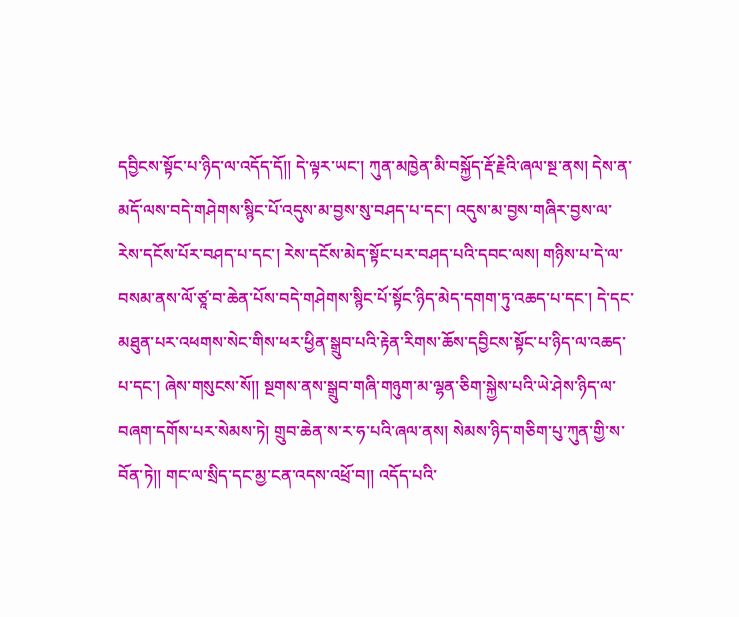དབྱིངས་སྟོང་པ་ཉིད་ལ་འདོད་དོ།། དེ་ལྟར་ཡང་། ཀུན་མཁྱེན་མི་བསྐྱོད་རྡོ་རྗེའི་ཞལ་སྔ་ནས། དེས་ན་མདོ་ལས་བདེ་གཤེགས་སྙིང་པོ་འདུས་མ་བྱས་སུ་བཤད་པ་དང་། འདུས་མ་བྱས་གཞིར་བྱས་ལ་རེས་དངོས་པོར་བཤད་པ་དང་། རེས་དངོས་མེད་སྟོང་པར་བཤད་པའི་དབང་ལས། གཉིས་པ་དེ་ལ་བསམ་ནས་ལོ་ཙཱ་བ་ཆེན་པོས་བདེ་གཤེགས་སྙིང་པོ་སྟོང་ཉིད་མེད་དགག་ཏུ་འཆད་པ་དང་། དེ་དང་མཐུན་པར་འཕགས་སེང་གིས་ཕར་ཕྱིན་སྒྲུབ་པའི་རྟེན་རིགས་ཆོས་དབྱིངས་སྟོང་པ་ཉིད་ལ་འཆད་པ་དང་། ཞེས་གསུངས་སོ།། སྔགས་ནས་སྒྲུབ་གཞི་གཉུག་མ་ལྷན་ཅིག་སྐྱེས་པའི་ཡེ་ཤེས་ཉིད་ལ་བཞག་དགོས་པར་སེམས་ཏེ། གྲུབ་ཆེན་ས་ར་ཧ་པའི་ཞལ་ནས། སེམས་ཉིད་གཅིག་པུ་ཀུན་གྱི་ས་བོན་ཏེ།། གང་ལ་སྲིད་དང་མྱ་ངན་འདས་འཕྲོ་བ།། འདོད་པའི་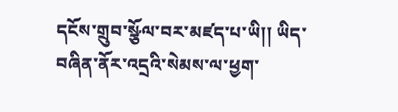དངོས་གྲུབ་སྩོལ་བར་མཛད་པ་ཡི།། ཡིད་བཞིན་ནོར་འདྲའི་སེམས་ལ་ཕྱག་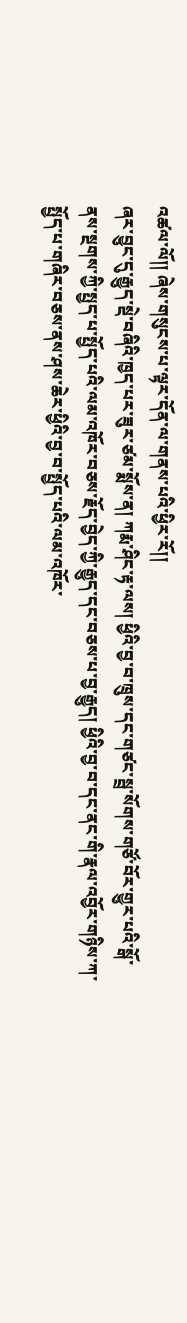འཚལ་ལོ།། ཞེས་གསུངས་པ་ལྟར་དོན་ལ་གནས་པའི་ཕྱིར་རོ།།
ཞར་བྱུང་དུ་རྒྱུད་སྡེ་བཞིའི་ཁྱད་པར་ཟུར་ཙམ་སྨོས་ན། ཀརྨ་ཤིང་རྟ་ལས། ཕྱིའི་བྱ་བ་ཁྲུས་དང་གཙང་སྦྲ་སོགས་གཙོ་བོར་གྱུར་པའི་སྒོ་ནས་སྔགས་ཀྱི་སྤྱད་པ་སྤྱོད་པའི་ལམ་འཁོར་བཅས་རྗོད་བྱེད་ཀྱི་རྒྱུད་དང་བཅས་པ་བྱ་རྒྱུད། ཕྱིའི་བྱ་བ་དང་ནང་གི་རྣལ་འབྱོར་གཉིས་ཀ་སྤྱོད་པ་གཞིར་བཅས་ནས་ཤས་ཆེར་ཕྱིའི་བྱ་བ་སྤྱོད་པའི་ལམ་འཁོར་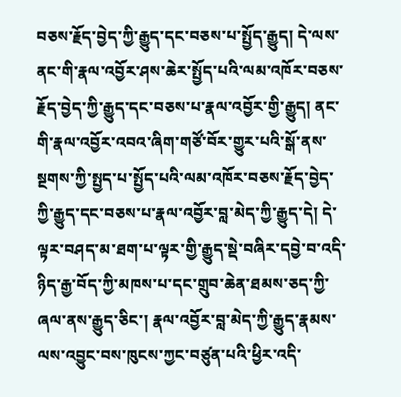བཅས་རྗོད་བྱེད་ཀྱི་རྒྱུད་དང་བཅས་པ་སྤྱོད་རྒྱུད། དེ་ལས་ནང་གི་རྣལ་འབྱོར་ཤས་ཆེར་སྤྱོད་པའི་ལམ་འཁོར་བཅས་རྗོད་བྱེད་ཀྱི་རྒྱུད་དང་བཅས་པ་རྣལ་འབྱོར་གྱི་རྒྱུད། ནང་གི་རྣལ་འབྱོར་འབའ་ཞིག་གཙོ་བོར་གྱུར་པའི་སྒོ་ནས་སྔགས་ཀྱི་སྤྱད་པ་སྤྱོད་པའི་ལམ་འཁོར་བཅས་རྗོད་བྱེད་ཀྱི་རྒྱུད་དང་བཅས་པ་རྣལ་འབྱོར་བླ་མེད་ཀྱི་རྒྱུད་དེ། དེ་ལྟར་བཤད་མ་ཐག་པ་ལྟར་གྱི་རྒྱུད་སྡེ་བཞིར་དབྱེ་བ་འདི་ཉིད་རྒྱ་བོད་ཀྱི་མཁས་པ་དང་གྲུབ་ཆེན་ཐམས་ཅད་ཀྱི་ཞལ་ནས་རྒྱུད་ཅིང་། རྣལ་འབྱོར་བླ་མེད་ཀྱི་རྒྱུད་རྣམས་ལས་འབྱུང་བས་ཁུངས་ཀྱང་བཙུན་པའི་ཕྱིར་འདི་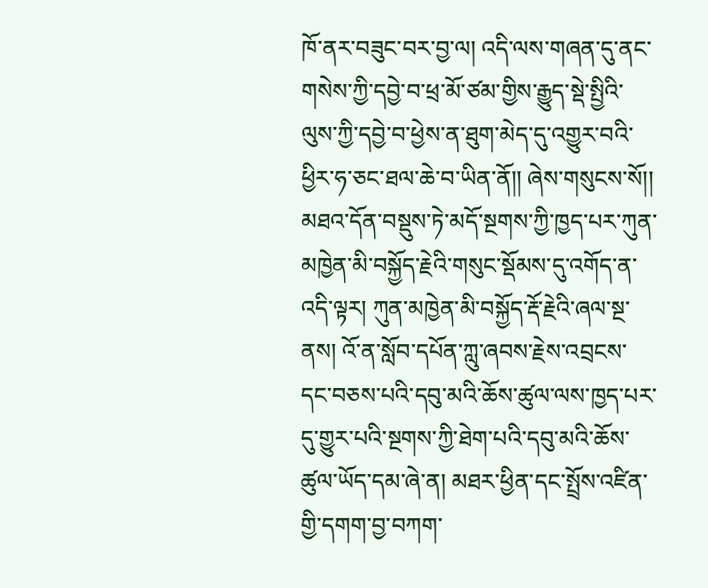ཁོ་ནར་བཟུང་བར་བྱ་ལ། འདི་ལས་གཞན་དུ་ནང་གསེས་ཀྱི་དབྱེ་བ་ཕྲ་མོ་ཙམ་གྱིས་རྒྱུད་སྡེ་སྤྱིའི་ལུས་ཀྱི་དབྱེ་བ་ཕྱེས་ན་ཐུག་མེད་དུ་འགྱུར་བའི་ཕྱིར་ཧ་ཅང་ཐལ་ཆེ་བ་ཡིན་ནོ།། ཞེས་གསུངས་སོ།།
མཐའ་དོན་བསྡུས་ཏེ་མདོ་སྔགས་ཀྱི་ཁྱད་པར་ཀུན་མཁྱེན་མི་བསྐྱོད་རྗེའི་གསུང་སྡོམས་དུ་འགོད་ན་འདི་ལྟར། ཀུན་མཁྱེན་མི་བསྐྱོད་རྡོ་རྗེའི་ཞལ་སྔ་ནས། འོ་ན་སློབ་དཔོན་ཀླུ་ཞབས་རྗེས་འབྲངས་དང་བཅས་པའི་དབུ་མའི་ཆོས་ཚུལ་ལས་ཁྱད་པར་དུ་གྱུར་པའི་སྔགས་ཀྱི་ཐེག་པའི་དབུ་མའི་ཆོས་ཚུལ་ཡོད་དམ་ཞེ་ན། མཐར་ཕྱིན་དང་སྤྲོས་འཛིན་གྱི་དགག་བྱ་བཀག་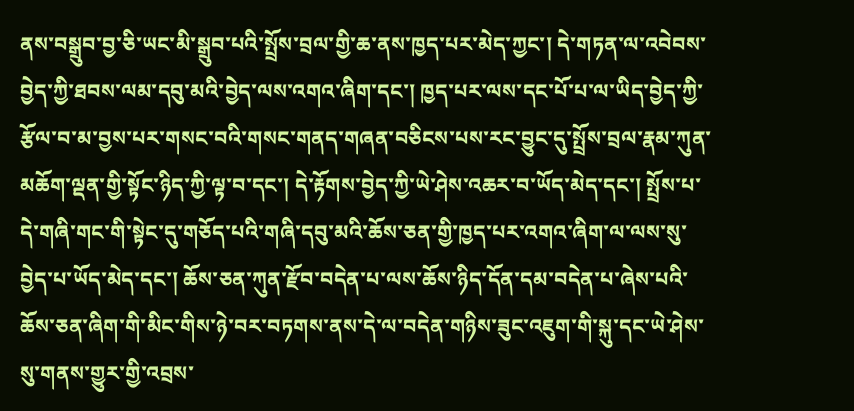ནས་བསྒྲུབ་བྱ་ཅི་ཡང་མི་སྒྲུབ་པའི་སྤྲོས་བྲལ་གྱི་ཆ་ནས་ཁྱད་པར་མེད་ཀྱང་། དེ་གཏན་ལ་འབེབས་བྱེད་ཀྱི་ཐབས་ལམ་དབུ་མའི་བྱེད་ལས་འགའ་ཞིག་དང་། ཁྱད་པར་ལས་དང་པོ་པ་ལ་ཡིད་བྱེད་ཀྱི་རྩོལ་བ་མ་བྱས་པར་གསང་བའི་གསང་གནད་གཞན་བཅིངས་པས་རང་བྱུང་དུ་སྤྲོས་བྲལ་རྣམ་ཀུན་མཆོག་ལྡན་གྱི་སྟོང་ཉིད་ཀྱི་ལྟ་བ་དང་། དེ་རྟོགས་བྱེད་ཀྱི་ཡེ་ཤེས་འཆར་བ་ཡོད་མེད་དང་། སྤྲོས་པ་དེ་གཞི་གང་གི་སྟེང་དུ་གཅོད་པའི་གཞི་དབུ་མའི་ཆོས་ཅན་གྱི་ཁྱད་པར་འགའ་ཞིག་ལ་ལས་སུ་བྱེད་པ་ཡོད་མེད་དང་། ཆོས་ཅན་ཀུན་རྫོབ་བདེན་པ་ལས་ཆོས་ཉིད་དོན་དམ་བདེན་པ་ཞེས་པའི་ཆོས་ཅན་ཞིག་གི་མིང་གིས་ཉེ་བར་བཏགས་ནས་དེ་ལ་བདེན་གཉིས་ཟུང་འཇུག་གི་སྐུ་དང་ཡེ་ཤེས་སུ་གནས་གྱུར་གྱི་འབྲས་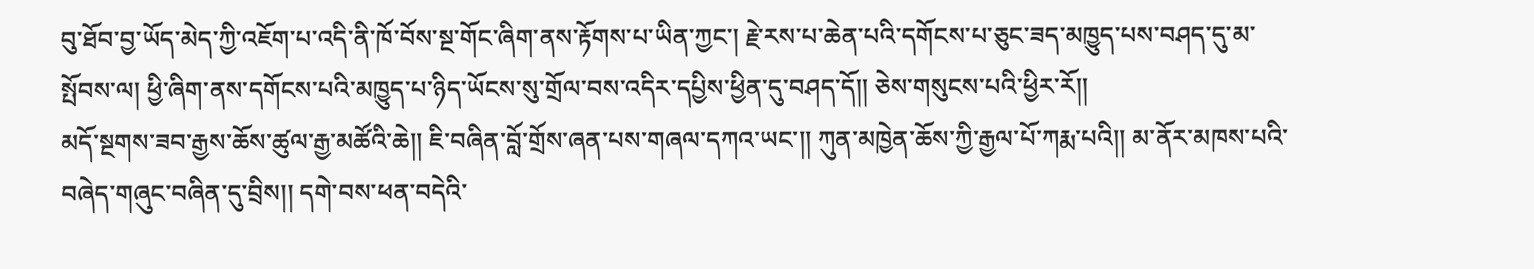བུ་ཐོབ་བྱ་ཡོད་མེད་ཀྱི་འཇོག་པ་འདི་ནི་ཁོ་བོས་སྔ་གོང་ཞིག་ནས་རྟོགས་པ་ཡིན་ཀྱང་། རྗེ་རས་པ་ཆེན་པའི་དགོངས་པ་ཅུང་ཟད་མཁྱུད་པས་བཤད་དུ་མ་སྤོབས་ལ། ཕྱི་ཞིག་ནས་དགོངས་པའི་མཁྱུད་པ་ཉིད་ཡོངས་སུ་གྲོལ་བས་འདིར་དཔྱིས་ཕྱིན་དུ་བཤད་དོ།། ཅེས་གསུངས་པའི་ཕྱིར་རོ།།
མདོ་སྔགས་ཟབ་རྒྱས་ཆོས་ཚུལ་རྒྱ་མཚོའི་ཆེ།། ཇི་བཞིན་བློ་གྲོས་ཞན་པས་གཞལ་དཀའ་ཡང་།། ཀུན་མཁྱེན་ཆོས་ཀྱི་རྒྱལ་པོ་ཀརྨ་པའི།། མ་ནོར་མཁས་པའི་བཞེད་གཞུང་བཞིན་དུ་བྲིས།། དགེ་བས་ཕན་བདེའི་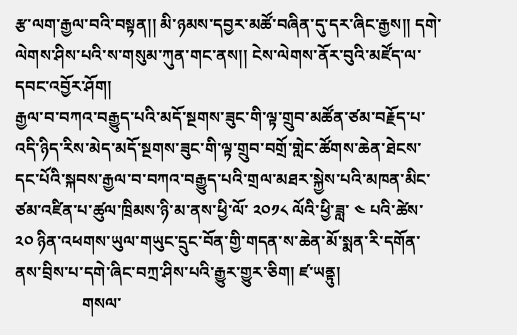རྩ་ལག་རྒྱལ་བའི་བསྟན།། མི་ཉམས་དབྱར་མཚོ་བཞིན་དུ་དར་ཞིང་རྒྱས།། དགེ་ལེགས་ཤིས་པའི་ས་གསུམ་ཀུན་གང་ནས།། ངེས་ལེགས་ནོར་བུའི་མཛོད་ལ་དབང་འབྱོར་ཤོག།
རྒྱལ་བ་བཀའ་བརྒྱུད་པའི་མདོ་སྔགས་ཟུང་གི་ལྟ་གྲུབ་མཚོན་ཙམ་བརྗོད་པ་འདི་ཉིད་རིས་མེད་མདོ་སྔགས་ཟུང་གི་ལྟ་གྲུབ་བགྲོ་གླེང་ཚོགས་ཆེན་ཐེངས་དང་པོའི་སྐབས་རྒྱལ་བ་བཀའ་བརྒྱུད་པའི་གྲལ་མཐར་སྐྱེས་པའི་མཁན་མིང་ཙམ་འཛིན་པ་ཚུལ་ཁྲིམས་ཉི་མ་ནས་ཕྱི་ལོ་ ༢༠༡༨ ལོའི་ཕྱི་ཟླ་ ༤ པའི་ཚེས་ ༢༠ ཉིན་འཕགས་ཡུལ་གཡུང་དྲུང་བོན་གྱི་གདན་ས་ཆེན་མོ་སྨན་རི་དགོན་ནས་བྲིས་པ་དགེ་ཞིང་བཀྲ་ཤིས་པའི་རྒྱུར་གྱུར་ཅིག། ཛ་ཡནྟུ།
                གསལ་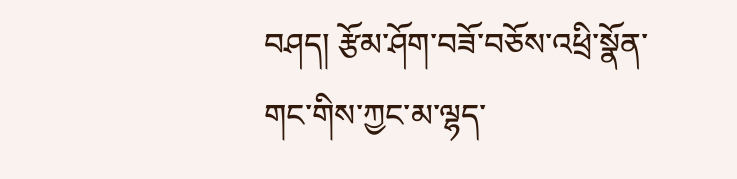བཤད། རྩོམ་ཤོག་བཟོ་བཅོས་འཕྲི་སྣོན་གང་གིས་ཀྱང་མ་ལྷད་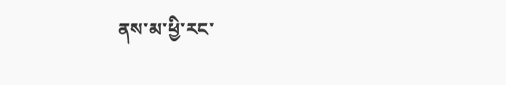ནས་མ་ཕྱི་རང་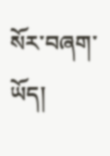སོར་བཞག་ཡོད།